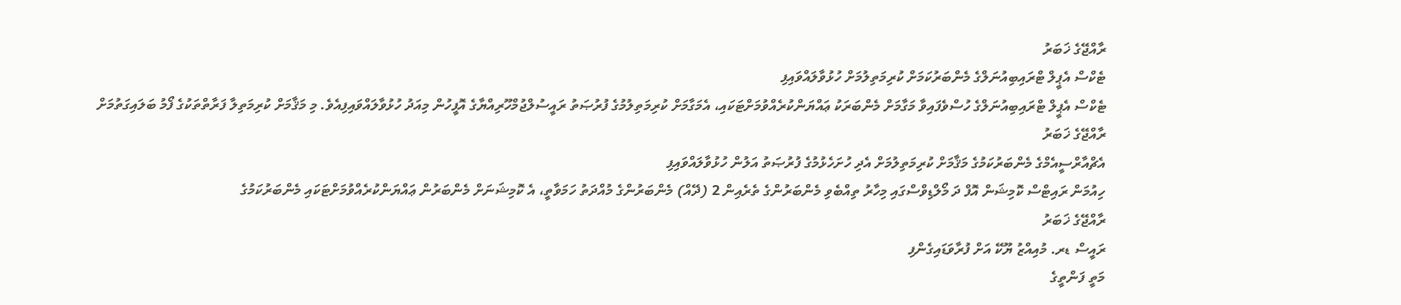ރާއްޖޭގެ ޚަބަރު
ޓެކްސް އެޕީލް ޓްރައިބިއުނަލްގެ މެންބަރުކަމަށް ކުރިމަތިލުމަށް ހުޅުވާލައްވައިފި
ޓެކްސް އެޕީލް ޓްރައިބިއުނަލްގެ ހުސްވެފައިވާ މަގާމަށް މެންބަރަކު ޢައްޔަންކުރެއްވުމަށްޓަކައި، އެމަގާމަށް ކުރިމަތިލުމުގެ ފުރުޞަތު ރައީސުލްޖުމްހޫރިއްޔާގެ އޮފީހުން މިއަދު ހުޅުވާލައްވައިފިއެވެ. މި މަޤާމަށް ކުރިމަތިލާ ފަރާތްތަކުގެ ފޯމު ބަލައިގަތުމަށް
ރާއްޖޭގެ ޚަބަރު
އެޗްއާރްސީއެމްގެ މެންބަރުކަމުގެ މަޤާމަށް ކުރިމަތިލުމަށް އެދި ހުށަހެޅުމުގެ ފުރުޞަތު އަލުން ހުޅުވާލައްވައިފި
ހިއުމަން ރައިޓްސް ކޮމިޝަން އޮފް ދަ މޯލްޑިވްސްގައި މިހާރު ތިއްބެވި މެންބަރުންގެ ތެރެއިން 2 (ދޭއް) މެންބަރުންގެ މުއްދަތު ހަމަވާތީ، އެ ކޮމިޝަނަށް މެންބަރުން ޢައްޔަންކުރެއްވުމަށްޓަކައި މެންބަރުކަމުގެ
ރާއްޖޭގެ ޚަބަރު
ރައީސް ޑރ. މުއިއްޒު ޔޫކޭ އަށް ފުރާވަޑައިގެންފި
މަތީ ފަންތީގެ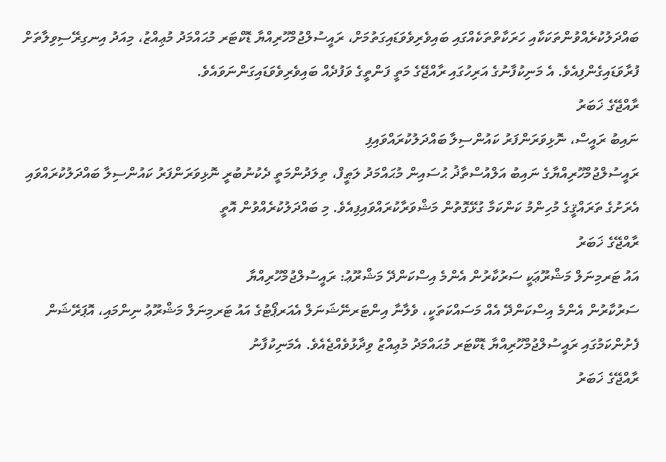ބައްދަލުކުރެއްވުންތަކަކާއި ހަރަކާތްތަކެއްގައި ބައިވެރިވެވަޑައިގަތުމަށް، ރައީސުލްޖުމްހޫރިއްޔާ ޑޮކްޓަރ މުޙައްމަދު މުޢިއްޒު، މިއަދު އިނގިރޭސިވިލާތަށް ފުރާވަޑައިގެންފިއެވެ. އެ މަނިކުފާނުގެ އަރިހުގައި ރާއްޖޭގެ މަތީ ފަންތީގެ ވަފުދެއް ބައިވެރިވެވަޑައިގަންނަވައެވެ.
ރާއްޖޭގެ ޚަބަރު
ނައިބު ރައީސް، ނޮޅިވަރަންފަރު ކައުންސިލާ ބައްދަލުކުރައްވައިފި
ރައީސުލްޖުމްހޫރިއްޔާގެ ނައިބު އަލްއުސްތާޛު ޙުސައިން މުޙައްމަދު ލަޠީފް، ތިލަދުންމަތީ ދެކުނުބުރީ ނޮޅިވަރަންފަރު ކައުންސިލާ ބައްދަލުކުރައްވައި އެރަށުގެ ތަރައްޤީގެ މުހިންމު ކަންކަމާ ގުޅޭގޮތުން މަޝްވަރާކުރައްވައިފިއެވެ. މި ބައްދަލުކުރެއްވުން އޮތީ
ރާއްޖޭގެ ޚަބަރު
އައު ޓަރމިނަލް މަޝްރޫޢަކީ ސަރުކާރުން އެންމެ އިސްކަންދޭ މަޝްރޫޢު: ރައީސުލްޖުމްހޫރިއްޔާ
ސަރުކާރުން އެންމެ އިސްކަންދޭ އެއް މަސައްކަތަކީ، ވެލާނާ އިންޓަރނޭޝަނަލް އެއަރޕޯޓުގެ އައު ޓަރމިނަލް މަޝްރޫޢު ނިންމައި، އޮޕަރޭޝަން ފެށުންކަމުގައި ރައީސުލްޖުމްހޫރިއްޔާ ޑޮކްޓަރ މުޙައްމަދު މުޢިއްޒު ވިދާޅުވެއްޖެއެވެ. އެމަނިކުފާނު
ރާއްޖޭގެ ޚަބަރު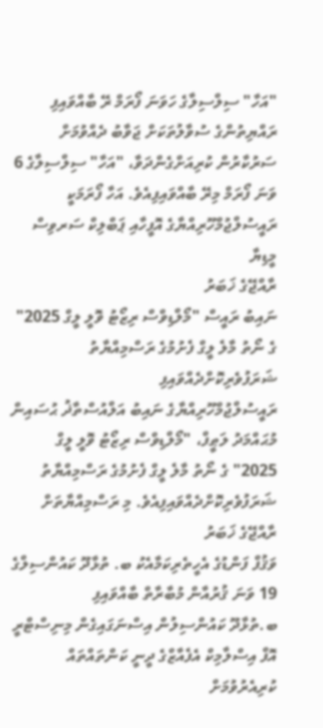"އަހާ" ސިލްސިލާގެ ހަވަނަ ފޯރަމް ރޭ ބާއްވައިފި
ރައްޔިތުންގެ ސުވާލުތަކަށް ޖަވާބު ދެއްވުމަށް ސަރުކާރުން ކުރިއަށްގެންދަވާ، "އަހާ" ސިލްސިލާގެ 6 ވަނަ ފޯރަމް މިރޭ ބާއްވައިފިއެވެ. އަހާ ފޯރަމަކީ ރައީސުލްޖުމްހޫރިއްޔާގެ އޮފީހާއި ޕަބްލިކް ސަރވިސް މީޑިޔާ
ރާއްޖޭގެ ޚަބަރު
ނައިބު ރައީސް "މޯލްޑިވްސް ރިޒޯޓު ވޮލީ ލީގް 2025" ގެ ނޯތު މާލެ ލީގް ފެށުމުގެ ރަސްމިއްޔާތު ޝަރަފުވެރިކޮށްދެއްވައިފި
ރައީސުލްޖުމްހޫރިއްޔާގެ ނައިބު އަލްއުސްތާޛު ޙުސައިން މުޙައްމަދު ލަޠީފް، "މޯލްޑިވްސް ރިޒޯޓު ވޮލީ ލީގް 2025" ގެ ނޯތު މާލެ ލީގް ފެށުމުގެ ރަސްމިއްޔާތު ޝަރަފުވެރިކޮށްދެއްވައިފިއެވެ. މި ރަސްމިއްޔާތަށް
ރާއްޖޭގެ ޚަބަރު
ވަޤުފް ފަންޑުގެ އެހީތެރިކަމާއެކު ބ. ތުޅާދޫ ކައުންސިލްގެ 19 ވަނަ ޤުރުއާން މުބާރާތް ބާއްވައިފި
ބ.ތުޅާދޫ ކައުންސިލުން އިސްނަގައިގެން މިނިސްޓްރީ އޮފް އިސްލާމިކް އެފެއާޒްގެ ދީނީ ކަންތައްތައް ކުރިއެރުވުމަށް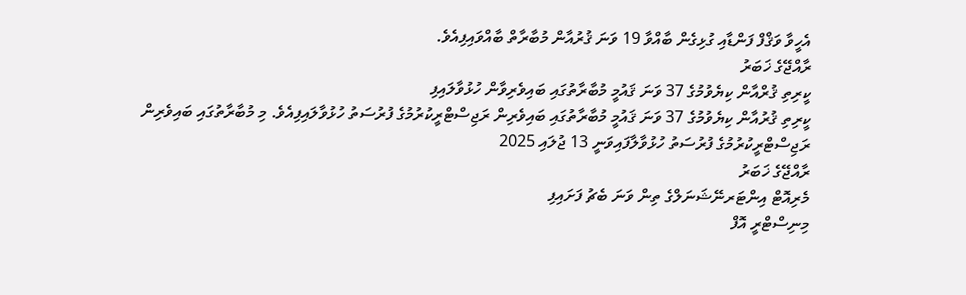އެހީވާ ވަޤްފް ފަންޑާއި ގުޅިގެން ބާއްވާ 19 ވަނަ ޤުރުއާން މުބާރާތް ބާއްވައިފިއެވެ.
ރާއްޖޭގެ ޚަބަރު
ކީރިތި ޤުރްއާން ކިޔެވުމުގެ 37 ވަނަ ޤައުމީ މުބާރާތުގައި ބައިވެރިވާން ހުޅުވާލައިފި
ކީރިތި ޤުރުއާން ކިޔެވުމުގެ 37 ވަނަ ޤައުމީ މުބާރާތުގައި ބައިވެރިން ރަޖިސްޓްރީކުރުމުގެ ފުރުސަތު ހުޅުވާލައިފިއެވެ. މި މުބާރާތުގައި ބައިވެރިން ރަޖިސްޓްރީކުރުމުގެ ފުރުސަތު ހުޅުވާލާފައިވަނީ 13 ޖުލައި 2025
ރާއްޖޭގެ ޚަބަރު
މެރިއޮޓް އިންޓަރނޭޝަނަލްގެ ތިން ވަނަ ބެޗު ފަށައިފި
މިނިސްޓްރީ އޮފް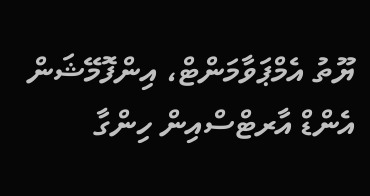ޔޫތު އެމްޕަވާމަންޓް، އިންފޮމޭޝަން އެންޑް އާރޓްސްއިން ހިންގާ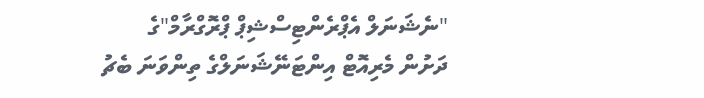"ނެޝަނަލް އެޕްރެންޓިސްޝިޕް ޕްރޮގްރާމް"ގެ ދަށުން މެރިއޮޓް އިންޓަނޭޝަނަލްގެ ތިންވަނަ ބެޗު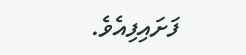ފަށައިފިއެވެ.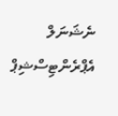ނެޝަނަލް އެޕްރެންޓިސްޝިޕް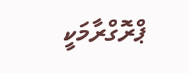ޕްރޮގްރާމަކީ